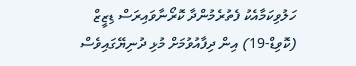ހަލުވިކަމާއެކު ފެތުރެމުންދާ ކޮރޯނާވައިރަސް ޑިޒީޒް (ކޮވިޑް-19) އިން ދިފާއުވުމަށް މުޅި ދުނިޔޭގައިވެސް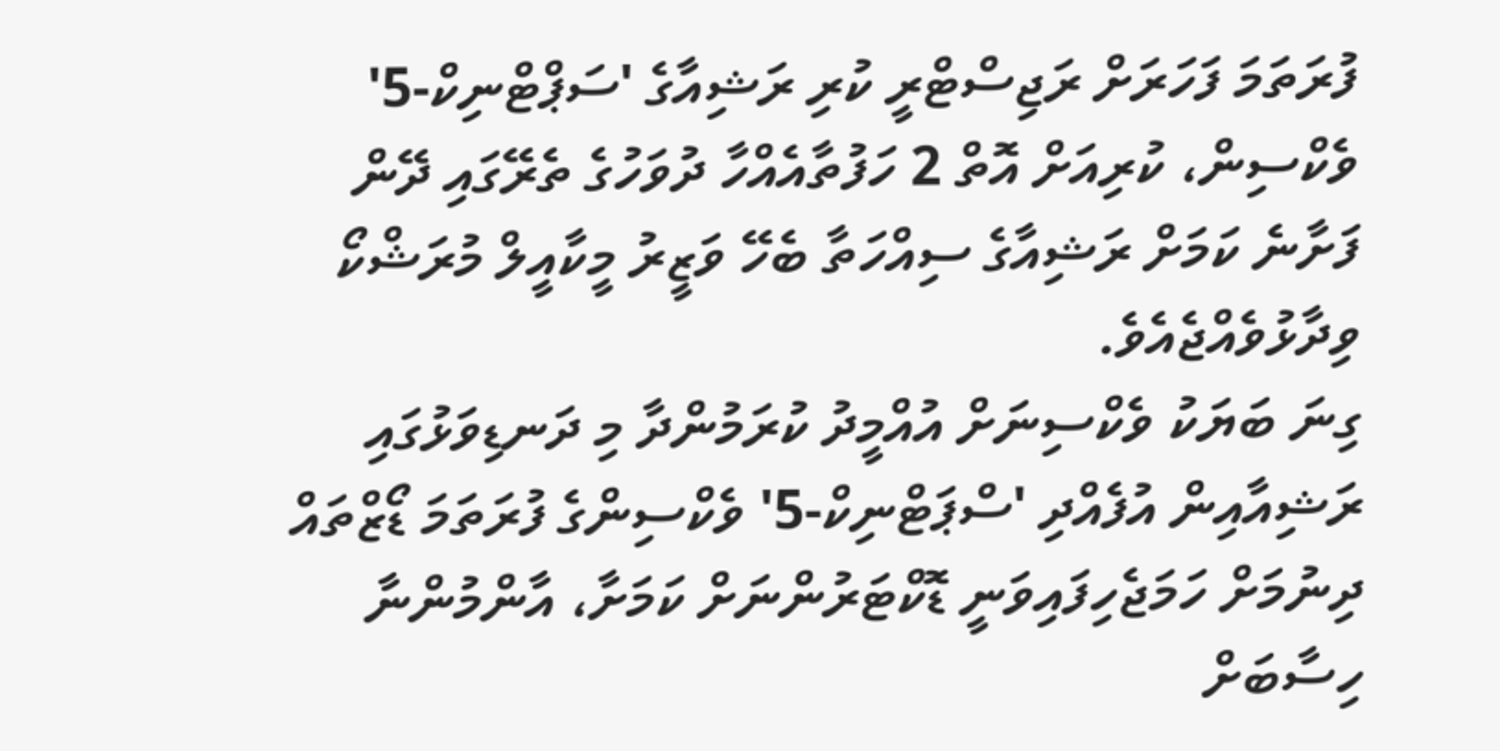ފުރަތަމަ ފަހަރަށް ރަޖިސްޓްރީ ކުރި ރަޝިއާގެ 'ސަޕްޓްނިކް-5' ވެކްސިން، ކުރިއަށް އޮތް 2 ހަފުތާއެއްހާ ދުވަހުގެ ތެރޭގައި ދޭން ފަށާނެ ކަމަށް ރަޝިއާގެ ސިއްހަތާ ބެހޭ ވަޒީރު މީކާއީލް މުރަޝްކޯ ވިދާޅުވެއްޖެއެވެ.
ގިނަ ބަޔަކު ވެކްސިނަށް އުއްމީދު ކުރަމުންދާ މި ދަނޑިވަޅުގައި ރަޝިއާއިން އުފެއްދި 'ސްޕަޓްނިކް-5' ވެކްސިންގެ ފުރަތަމަ ޑޯޒްތައް ދިނުމަށް ހަމަޖެހިފައިވަނީ ޑޮކްޓަރުންނަށް ކަމަށާ، އާންމުންނާ ހިސާބަށް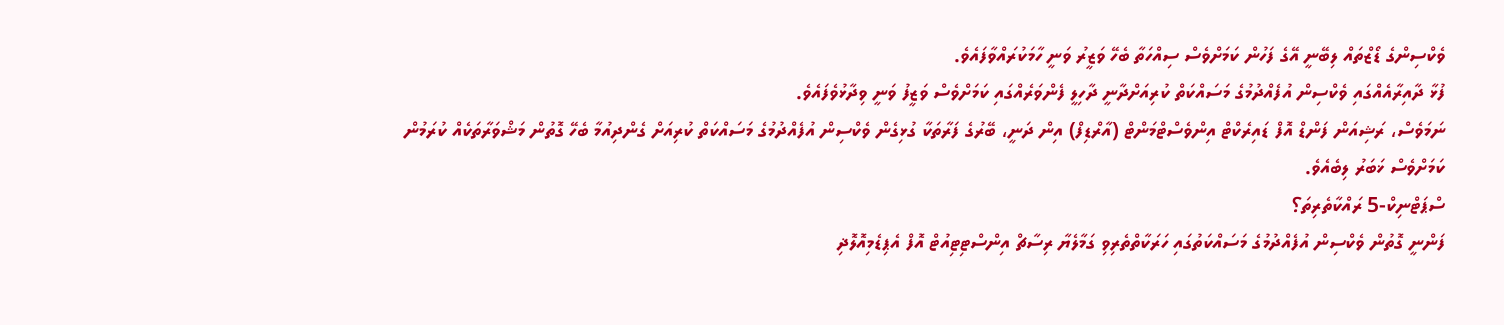ވެކްސިންގެ ޑޯޒްތައް ލިބޭނީ އޭގެ ފަހުން ކަމަށްވެސް ސިއްހަތާ ބެހޭ ވަޒީރު ވަނީ ހާމަކުރައްވާފައެވެ.
ފުޅާ ދާއިރާއެއްގައި ވެކްސިން އުފެއްދުމުގެ މަސައްކަތް ކުރިއަށްދާނީ ދާހިލީ ފެންވަރެއްގައި ކަމަށްވެސް ވަޒީފު ވަނީ ވިދާޅުވެފައެވެ.
ނަމަވެސް، ރަޝިއަން ފަންޑް އޮފް ޑައިރެކްޓް އިންވެސްޓްމަންޓް (އާރްޑިފް) އިން ދަނީ، ބޭރުގެ ފަރާތަކާ ގުޅިގެން ވެކްސިން އުފެއްދުމުގެ މަސައްކަތް ކުރިއަށް ގެންދިއުމާ ބެހޭ ގޮތުން މަޝްވަރާތަކެއް ކުރަމުން ކަމަށްވެސް ޚަބަރު ލިބެއެވެ.
ސްޕަޓްނިކް-5 ރައްކާތެރިތަ؟
ފަންނީ ގޮތުން ވެކްސިން އުފެއްދުމުގެ މަސައްކަތުގައި ހަރަކާތްތެރިވި ގަމާލެޔާ ރިސާޗް އިންސްޓިޓިއުޓް އޮފް އެޕިޑެމިއޮލޮޛި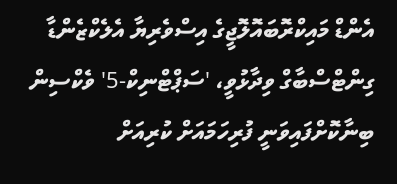އެންޑް މައިކްރޮބައޮލޮޖީގެ އިސްވެރިޔާ އެލެކްޒެންޑާ ގިންޓްސްބާގް ވިދާޅުވީ، 'ސަޕްޓްނިކް-5' ވެކްސިން ބިނާކޮށްފައިވަނީ ފުރިހަމައަށް ކުރިއަށް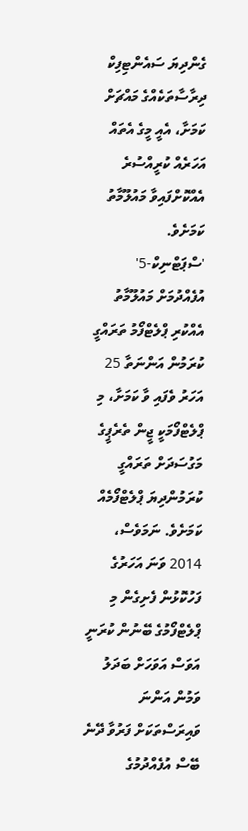ގެންދިޔަ ސައެންޓިފިކް ދިރާސާތަކެއްގެ މައްޗަށް ކަމަށާ، އެއީ މީގެ އެތައް އަހަރެއް ކުރީއްސުރެ އެއްކޮށްފައިވާ މައުލޫމާތު ކަމަށެވެ.
'ސްޕަޓްނިކް-5' އުފެއްދުމަށް މައުލޫމާތު އެއްކުރި ޕްލެޓްފޯމު ތަރައްގީ ކުރަމުން އަންނަތާ 25 އަހަރު ވެފައި ވާ ކަމަށާ، މި ޕްލެޓްފޯމަކީ ޖީން ތެރެޕީގެ މަގުސަދަށް ތަރައްގީ ކުރަމުންދިޔަ ޕްލެޓްފޯމެއް ކަމަށެވެ. ނަމަވެސް، 2014 ވަނަ އަހަރުގެ ފަހުކޮޅުން ފެށިގެން މި ޕްލެޓްފޯމުގެ ބޭނުން ކުރަނީ އަވަސް އަވަހަށް ބަދަލު ވަމުން އަންނަ ވައިރަސްތަކަށް ފަރުވާ ދޭނެ ބޭސް އުފެއްދުމުގެ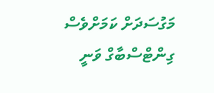މަގުސަދަށް ކަމަށްވެސް ގިންޓްސްބާގް ވަނީ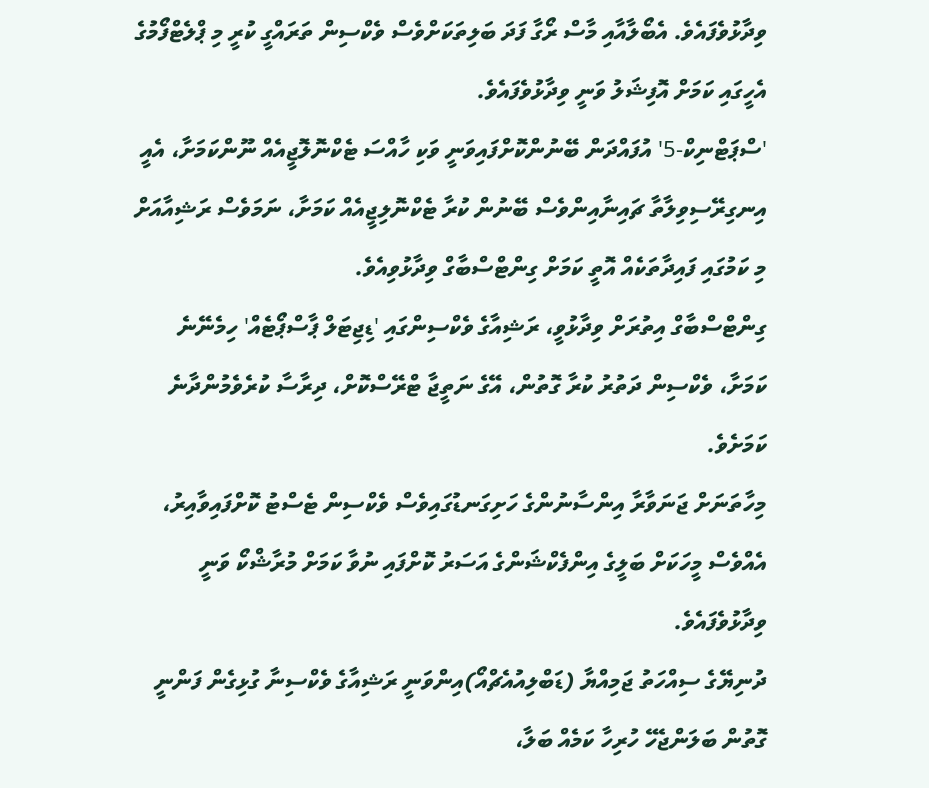ވިދާޅުވެފައެވެ. އެބޯލާއާއި މާސް ރޯގާ ފަދަ ބަލިތަކަށްވެސް ވެކްސިން ތަރައްގީ ކުރީ މި ޕްލެޓްފޯމުގެ އެހީގައި ކަމަށް އޮފިޝަލު ވަނީ ވިދާޅުވެފައެވެ.
'ސްޕަޓްނިކް-5' އުފައްދަން ބޭނުންކޮށްފައިވަނީ ވަކި ހާއްސަ ޓެކްނޮލޮޖީއެއް ނޫންކަމަށާ، އެއީ އިނގިރޭސިވިލާތާ ޗައިނާއިންވެސް ބޭނުން ކުރާ ޓެކްނޮލިޖީއެއް ކަމަށާ، ނަމަވެސް ރަޝިއާއަށް މި ކަމުގައި ފައިދާތަކެއް އޮތީ ކަމަށް ގިންޓްސްބާގް ވިދާޅުވިއެވެ.
ގިންޓްސްބާގް އިތުރަށް ވިދާޅުވީ، ރަޝިއާގެ ވެކްސިންގައި 'ޑިޖިޓަލް ޕާސްޕޯޓެއް' ހިމެނޭނެ ކަމަށާ، ވެކްސިން ދަތުރު ކުރާ ގޮތުން، އޭގެ ނަތީޖާ ޓްރޭސްކޮށް، ދިރާސާ ކުރެވެމުންދާނެ ކަމަށެވެ.
މިހާތަނަށް ޖަނަވާރާ އިންސާނުންގެ ހަށިގަނޑުގައިވެސް ވެކްސިން ޓެސްޓު ކޮށްފައިވާއިރު، އެއްވެސް މީހަކަށް ބަލީގެ އިންފެކްޝަންގެ އަސަރު ކޮށްފައި ނުވާ ކަމަށް މުރާޝްކޯ ވަނީ ވިދާޅުވެފައެވެ.
ދުނިޔޭގެ ސިއްހަތު ޖަމިއްޔާ (ޑަބްލިއުއެޗްއޯ)އިންވަނީ ރަޝިއާގެ ވެކްސިނާ ގުޅިގެން ފަންނީ ގޮތުން ބަލަންޖެހޭ ހުރިހާ ކަމެއް ބަލާ،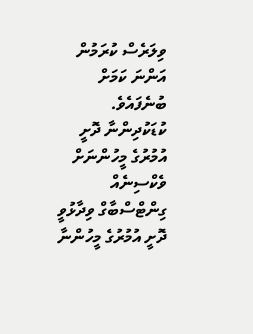ވިލަރެސް ކުރަމުން އަންނަ ކަމަށް ބުނެފައެވެ.
ކުޑަކުދިންނާ ދޮށީ އުމުރުގެ މީހުންނަށް ވެކްސިނެއް
ގިންޓްސްބާގް ވިދާޅުވީ ދޮށީ އުމުރުގެ މީހުންނާ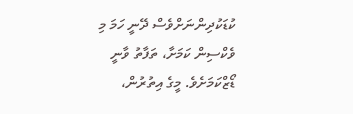ކުޑަކުދިންނަށްވެސް ދޭނީ ހަމަ މި ވެކްސިން ކަމަށާ، ތަފާތު ވާނީ ޑޯޒްކަމަށެވެ. މީގެ އިތުރުން،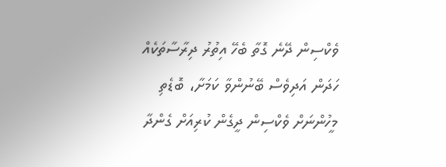ވެކްސިން ދޭނެ ގޮތާ ބެހޭ އިތުރު ދިރާސާތަކެއް ހަދަން އަދިވެސް ބޭނުންވާ ކަމަށާ، ބޮޑެތި މީހުންނަށް ވެކްސިން ދީގެން ކުރިއަށް ގެންދާ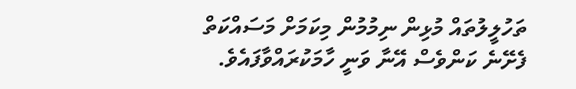ތަހުލީލުތައް މުޅިން ނިމުމުން މިކަމަށް މަސައްކަތް ފެށޭނެ ކަންވެސް އޭނާ ވަނީ ހާމަކުރައްވާފައެވެ.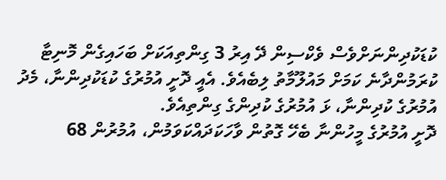ކުޑަކުދިންނަށްވެސް ވެކްސިން ދޭ އިރު 3 ގިންތިއަކަށް ބަހައިގެން މޮނިޓާ ކުރަމުންދާނެ ކަމަށް މައުލޫމާތު ލިބެއެވެ. އެއީ ދޮށީ އުމުރުގެ ކުޑަކުދިންނާ، މެދު އުމުރުގެ ކުދިންނާ، ޅަ އުމުރުގެ ކުދިންގެ ގިންތިއެވެ.
ދޮށީ އުމުރުގެ މީހުންނާ ބެހޭ ގޮތުން ވާހަކަދައްކަވަމުން، އުމުރުން 68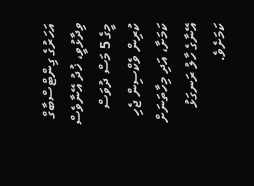އަހަރުގެ ގިންޓްސްބާގް ވިދާޅުވީ، ޚުދު އޭނާވެސް މީގެ 5 މަސް ދުވަސް ކުރިން ވެކްސިން ޖެހި ކަމަށާ، އަދި މިހާތަނަށް އޭނާގެ ހާލު ރަނގަޅު ކަމަށެވެ.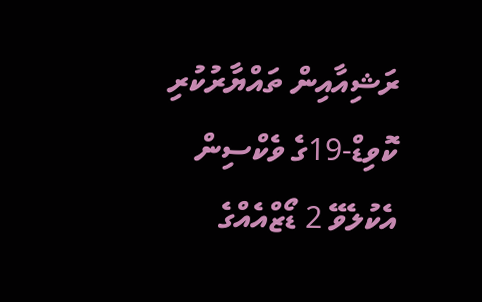ރަޝިއާއިން ތައްޔާރުކުރި ކޮވިޑް-19ގެ ވެކްސިން އެކުލެވޭ 2 ޑޯޒްއެއްގެ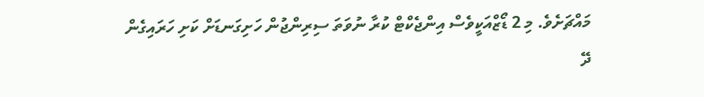މައްޗަށެވެ. މި 2 ޑޯޒްއަކީވެސް އިންޖެކްޓް ކުރާ ނުވަތަ ސިރިންޖުން ހަށިގަނޑަށް ކަށި ހަރައިގެން ދޭ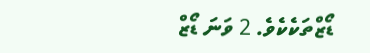ޑޯޒްތަކެކެވެ. 2 ވަނަ ޑޯޒް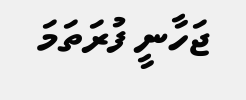ޖަހާނީ ފުރަތަމަ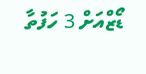ޑޯޒްއަށް 3 ހަފުތާ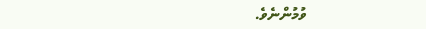ވުމުންނެވެ.